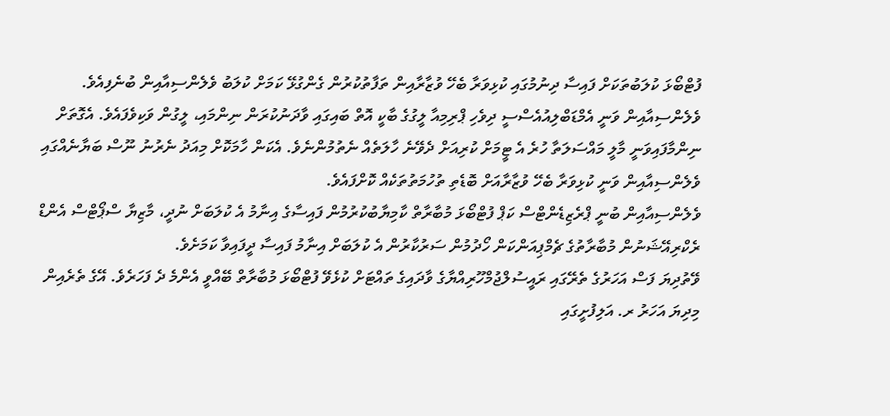ފުޓްބޯޅަ ކުލަބުތަކަށް ފައިސާ ދިނުމުގައި ކުޅިވަރާ ބެހޭ ވުޒާރާއިން ތަފާތުކުރުން ގެންގުޅޭ ކަމަށް ކުލަބު ވެލެންސިއާއިން ބުނެފިއެވެ.
ވެލެންސިއާއިން ވަނީ އެމްޑަބްލިއުއެސްސީ ދިވެހި ޕްރިމިއާ ލީގުގެ ބާކީ އޮތް ބައިގައި ވާދަނުކުރަން ނިންމައި، ލީގުން ވަކިވެފައެވެ. އެގޮތަށް ނިންމާފައިވަނީ މާލީ މައްސަލަތާ ހުރެ އެ ޓީމަށް ކުރިއަށް ދެވޭނެ ހާލަތެއް ނެތުމުންނެވެ. އެކަން ހާމަކޮށް މިއަދު ނެރުނު ނޫސް ބަޔާނެއްގައި ވެލެންސިއާއިން ވަނީ ކުޅިވަރާ ބެހޭ ވުޒާރާއަށް ބޮޑެތި ތުހުމަތުތަކެއް ކޮށްފައެވެ.
ވެލެންސިއާއިން ބުނީ ޕްރެޒިޑެންޓްސް ކަޕް ފުޓްބޯޅަ މުބާރާތް ކާމިޔާބުކުރުމުން ފައިސާގެ އިނާމު އެ ކުލަބަށް ނުދީ، މާޒިޔާ ސްޕޯޓްސް އެންޑް ރެކްރިއޭޝަނުން މުބާރާތުގެ ޗެމްޕިއަންކަން ހޯދުމުން ސަރުކާރުން އެ ކުލަބަށް އިނާމު ފައިސާ ދީފައިވާ ކަމަށެވެ.
ވޭތުދިޔަ ފަސް އަހަރުގެ ތެރޭގައި ރައީސުލްޖުމްހޫރިއްޔާގެ ވާދައިގެ ތައްޓަށް ކުޅެވޭ ފުޓްބޯޅަ މުބާރާތް ބޭއްވީ އެންމެ ދެ ފަހަރެވެ. އޭގެ ތެރެއިން މިދިޔަ އަހަރު ރ. އަލިފުށީގައި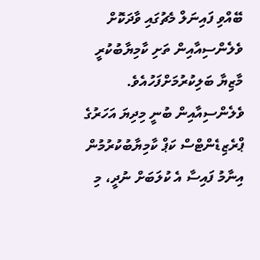ބޭއްވި ފައިނަލް މެޗުގައި ވާދަކޮށް ވެލެންސިއާއިން ތަށި ކާމިޔާބުކުރީ މާޒިޔާ ބަލިކުރުމަށްފަހުއެވެ.
ވެލެންސިއާއިން ބުނީ މިދިޔަ އަހަރުގެ ޕްރެޒިޑެންޓްސް ކަޕް ކާމިޔާބުކުރުމުން އިނާމު ފައިސާ އެ ކުލަބަށް ނުދީ، މި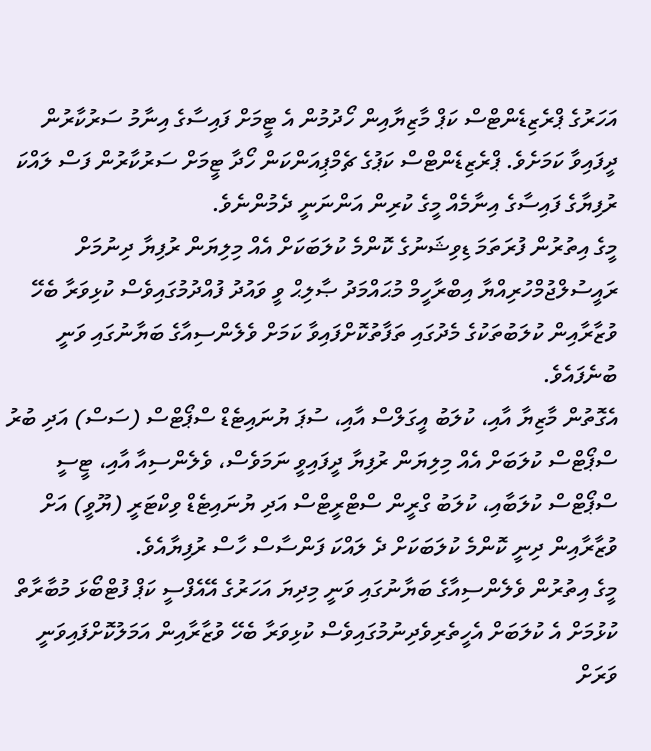އަހަރުގެ ޕްރެޒިޑެންޓްސް ކަޕް މާޒިޔާއިން ހޯދުމުން އެ ޓީމަށް ފައިސާގެ އިނާމު ސަރުކާރުން ދީފައިވާ ކަމަށެވެ. ޕްރެޒިޑެންޓްސް ކަޕުގެ ޗެމްޕިއަންކަން ހޯދާ ޓީމަށް ސަރުކާރުން ފަސް ލައްކަ ރުފިޔާގެ ފައިސާގެ އިނާމެއް މީގެ ކުރިން އަންނަނީ ދެމުންނެވެ.
މީގެ އިތުރުން ފުރަތަމަ ޑިވިޝަނުގެ ކޮންމެ ކުލަބަކަށް އެއް މިލިޔަން ރުފިޔާ ދިނުމަށް ރައީސުލްޖުމްހުރިއްޔާ އިބްރާހީމް މުޙައްމަދު ޞާލިޙް ވީ ވައުދު ފުއްދުމުގައިވެސް ކުޅިވަރާ ބެހޭ ވުޒާރާއިން ކުލަބުތަކުގެ މެދުގައި ތަފާތުކޮށްފައިވާ ކަމަށް ވެލެންސިއާގެ ބަޔާނުގައި ވަނީ ބުނެފައެވެ.
އެގޮތުން މާޒިޔާ އާއި، ކުލަބު އީގަލްސް އާއި، ސުޕަ ޔުނައިޓެޑް ސްޕޯޓްސް (ސަސް) އަދި ބުރު ސްޕޯޓްސް ކުލަބަށް އެއް މިލިޔަން ރުފިޔާ ދީފައިވީ ނަމަވެސް، ވެލެންސިއާ އާއި، ޓީސީ ސްޕޯޓްސް ކުލަބާއި، ކުލަބު ގްރީން ސްޓްރީޓްސް އަދި ޔުނައިޓެޑް ވިކްޓަރީ (ޔޫވީ) އަށް ވުޒާރާއިން ދިނީ ކޮންމެ ކުލަބަކަށް ދެ ލައްކަ ފަންސާސް ހާސް ރުފިޔާއެވެ.
މީގެ އިތުރުން ވެލެންސިއާގެ ބަޔާނުގައި ވަނީ މިދިޔަ އަހަރުގެ އޭއެފްސީ ކަޕް ފުޓްބޯޅަ މުބާރާތް ކުޅުމަށް އެ ކުލަބަށް އެހީތެރިވެދިނުމުގައިވެސް ކުޅިވަރާ ބެހޭ ވުޒާރާއިން އަމަލުކޮށްފައިވަނީ ވަރަށް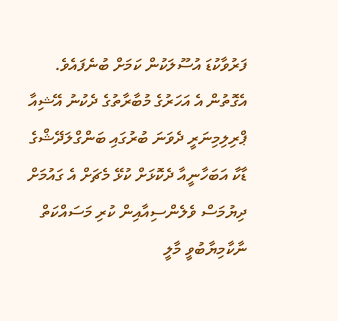ފަރުވާކުޑަ އުސޫލަކުން ކަމަށް ބުނެފައެވެ.
އެގޮތުން އެ އަހަރުގެ މުބާރާތުގެ ދެކުނު އޭޝިއާ ޕްރިލިމިނަރީ ދެވަނަ ބުރުގައި ބަންގްލަދޭޝްގެ ޑާކާ އަބަހާނީއާ ދެކޮޅަށް ކުޅޭ މެޗަށް އެ ގައުމަށް ދިޔުމަސް ވެލެންސިއާއިން ކުރި މަސައްކަތް ނާކާމިޔާބުވީ މާލީ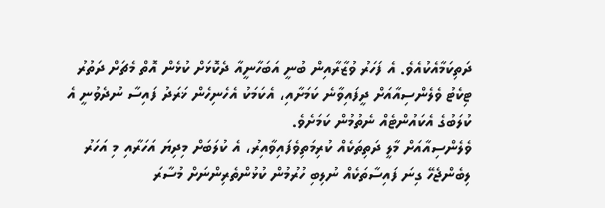ދަތިކަމާއެކުއެވެ. އެ ފަހަރު ވުޒާރާއިން ބުނީ އަބަހާނީއާ ދެކޮޅަށް ކުޅެން އޮތް މެޗަށް ދަތުރު ޓިކެޓު ވެލެންސިއާއަށް ދީފައިވާނެ ކަމަށާއި، އެކަމަކު އެހެނިހެން ޚަރަދު ފައިސާ ނުދެވުނީ އެ ކުލަބުގެ އެކައުންޓެއް ނެތުމުން ކަމަށެވެ.
ވެލެންސިއާއަށް މާލީ ދަތިތަކެއް ކުރިމަތިވެފައިވާއިރު، އެ ކުލަބަށް މިދިޔަ އަހަރާއި މި އަހަރު ލިބެންޖެހޭ ގިނަ ފައިސާތަކެއް ނުލިބި ހުރުމުން ކުޅުންތެރިންނަށް މުސާރަ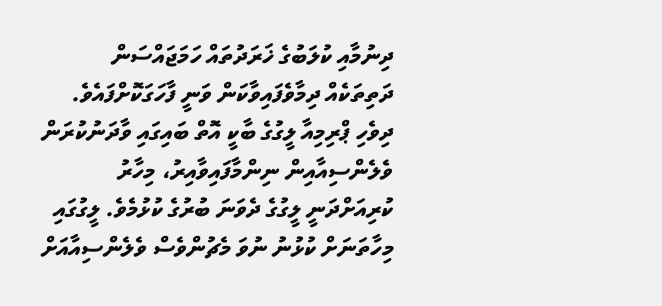ދިނުމާއި ކުލަބުގެ ޚަރަދުތައް ހަމަޖައްސަން ދަތިތަކެއް ދިމާވެފައިވާކަން ވަނީ ފާހަގަކޮށްފައެވެ.
ދިވެހި ޕްރިމިއާ ލީގުގެ ބާކީ އޮތް ބައިގައި ވާދަނުކުރަން ވެލެންސިއާއިން ނިންމާފައިވާއިރު، މިހާރު ކުރިއަށްދަނީ ލީގުގެ ދެވަނަ ބުރުގެ ކުޅުމެވެ. ލީގުގައި މިހާތަނަށް ކުޅުނު ނުވަ މެޗުންވެސް ވެލެންސިއާއަށް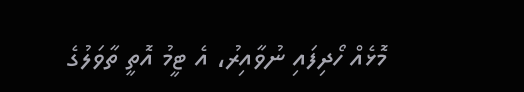މޮޅެއް ހޯދިފައި ނުވާއިރު، އެ ޓީމު އޮތީ ތާވަލުގެ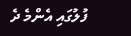ފުލުގައި އެންމެ ދެ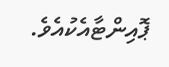ޕޮއިންޓާއެކުއެވެ.